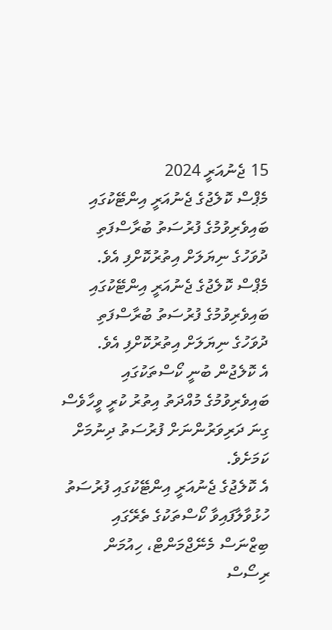15 ޖެނުއަރީ 2024
މެޕްސް ކޮލެޖުގެ ޖެނުއަރީ އިންޓޭކުގައި ބައިވެރިވުމުގެ ފުރުސަތު ބުރާސްފަތި ދުވަހުގެ ނިޔަލަށް އިތުރުކޮށްފި އެވެ.
މެޕްސް ކޮލެޖުގެ ޖެނުއަރީ އިންޓޭކުގައި ބައިވެރިވުމުގެ ފުރުސަތު ބުރާސްފަތި ދުވަހުގެ ނިޔަލަށް އިތުރުކޮށްފި އެވެ.
އެ ކޮލެޖުން ބުނީ ކޯސްތަކުގައި ބައިވެރިވުމުގެ މުއްދަތު އިތުރު ކުރީ ވީހާވެސް ގިނަ ދަރިވަރުންނަށް ފުރުސަތު ދިނުމަށް ކަމަށެވެ.
އެ ކޮލެޖުގެ ޖެނުއަރީ އިންޓޭކުގައި ފުރުސަތު ހުޅުވާލާފައިވާ ކޯސްތަކުގެ ތެރޭގައި ބިޒްނަސް މެނޭޖްމަންޓް، ހިއުމަން ރިސޯސް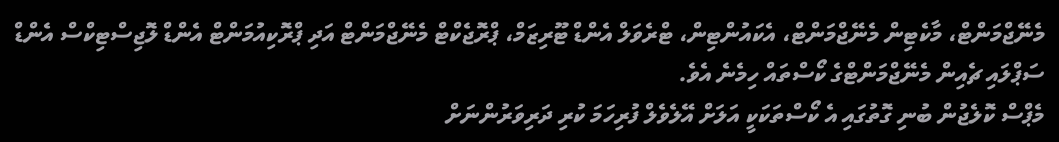މެނޭޖްމަންޓް، މާކެޓިން މެނޭޖްމަންޓް، އެކައުންޓިން، ޓްރެވަލް އެންޑް ޓޫރިޒަމް، ޕްރޮޖެކްޓް މެނޭޖްމަންޓް އަދި ޕްރޮކިއުމަންޓް އެންޑް ލޮޖިސްޓިކްސް އެންޑް ސަޕްލައި ޗެއިން މެނޭޖްމަންޓްގެ ކޯސްތައް ހިމެނެ އެވެ.
މެޕްސް ކޮލެޖުން ބުނި ގޮތުގައި އެ ކޯސްތަކަކީ އަލަށް އޭލެވެލް ފުރިހަމަ ކުރި ދަރިވަރުންނަށް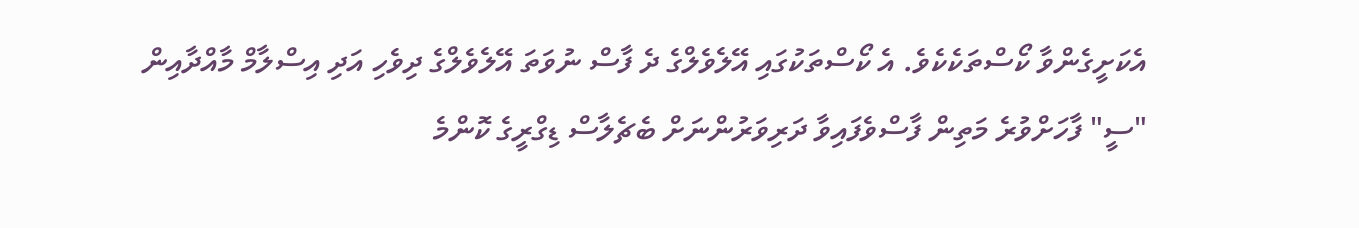އެކަށީގެންވާ ކޯސްތަކެކެވެ. އެ ކޯސްތަކުގައި އޭލެވެލްގެ ދެ ފާސް ނުވަތަ އޭލެވެލްގެ ދިވެހި އަދި އިސްލާމް މާއްދާއިން "ސީ" ފާހަށްވުރެ މަތިން ފާސްވެފައިވާ ދަރިވަރުންނަށް ބެޗެލާސް ޑިގްރީގެ ކޮންމެ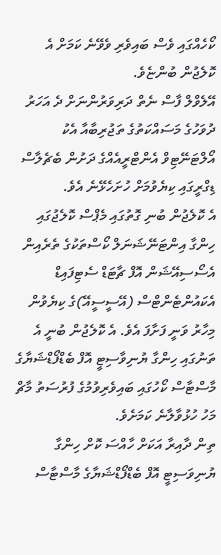ކޯހެއްގައި ވެސް ބައިވެރި ވެވޭނެ ކަމަށް އެ ކޮލެޖުން ބުންޏެވެ.
އޭލެވްލް ފާސް ނެތް ދަރިވަރުންނަށް ދެ އަހަރު ދުވަހުގެ މަސައްކަތުގެ ތަޖުރިބާއާ އެކު އޯލްޓަނޭޓިވް އެންޓްރީއެއްގެ ދަށުން ބެޗެލާސް ޑިގްރީގައި ކިޔެވުމަށް ހުށަހެޅޭނެ އެވެ.
އެ ކޮލެޖުން ބުނި ގޮތުގައި މެޕްސް ކޮލެޖުގައި ހިންގާ އިންޓަނޭޝަނަލް ކޯސްތަކުގެ ތެރެއިން އެސޯސިއޭޝަން އޮފް ޗާޓަޑް ސެޓިފައިޑް އެކައުންޓެންޓްސް (އޭސީސީއޭ)ގެ ކިޔެވުން މިހާރު ވަނީ ފަށާފަ އެވެ. އެ ކޮލެޖުން ބުނީ އެ ތަނުގައި ހިންގާ ޔުނިވާސިޓީ އޮފް ބެޑްފޯޑްޝަޔާގެ މާސްޓާސް ކޯހުގައި ބައިވެރިވުމުގެ ފުރުސަތު މާޗް މަހު ހުޅުވާލާނެ ކަމަށެވެ.
ތިން ދާއިރާ އަކަށް ހާއްސަ ކޮށް ހިންގާ ޔުނިވަސިޓީ އޮފް ބެޑްފޯޑްޝަޔާގެ މާސްޓާސް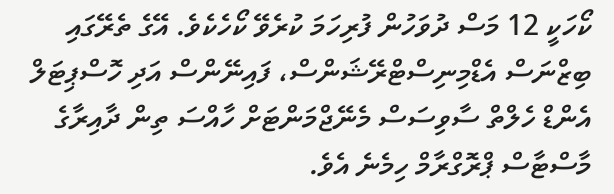ކޯހަކީ 12 މަސް ދުވަހުން ފުރިހަމަ ކުރެވޭ ކޯހެކެވެ. އޭގެ ތެރޭގައި ބިޒްނަސް އެޑްމިނިސްޓްރޭޝަންސް، ފައިނޭންސް އަދި ހޮސްޕިޓަލް އެންޑް ހެލްތް ސާވިސަސް މެނޭޖްމަންޓަށް ހާއްސަ ތިން ދާއިރާގެ މާސްޓާސް ޕްރޮގްރާމް ހިމެނެ އެވެ.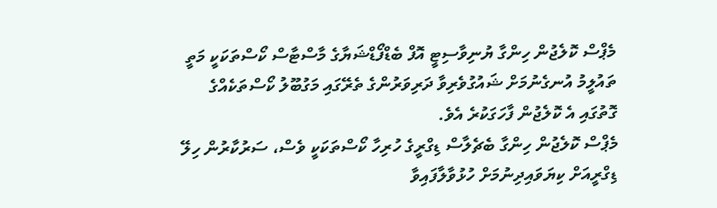މެޕްސް ކޮލެޖުން ހިންގާ ޔުނިވާސިޓީ އޮފް ބެޑްފޯޑްޝަޔާގެ މާސްޓާސް ކޯސްތަކަކީ މަތީ ތައުލީމު އުނގެނުމަށް ޝައުގުވެރިވާ ދަރިވަރުންގެ ތެރޭގައި މަގުބޫލު ކޯސްތަކެއްގެ ގޮތުގައި އެ ކޮލެޖުން ފާހަގަކުރެ އެވެ.
މެޕްސް ކޮލެޖުން ހިންގާ ބެޗެލާސް ޑިގްރީގެ ހުރިހާ ކޯސްތަކަކީ ވެސް، ސަރުކާރުން ހިލޭ ޑިގްރީއަށް ކިޔަވައިދިނުމަށް ހުޅުވާލާފައިވާ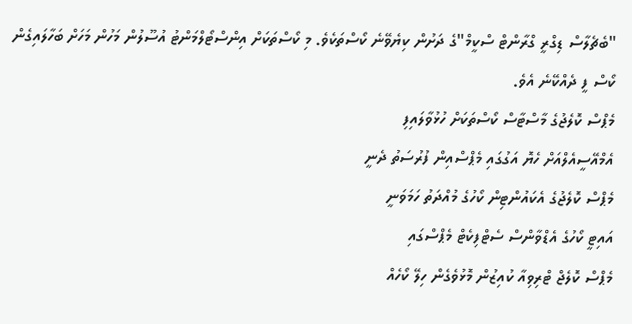"ބެޗެލާސް ޑިގްރީ ގްރާންޓް ސްކީމް"ގެ ދަށުން ކިޔެވޭނެ ކޯސްތަކެވެ. މި ކޯސްތަކަށް އިންސްޓޯލްމަންޓު އުސޫލުން މަހުން މަހަށް ބަހާލައިގެން ކޯސް ފީ ދެއްކޭނެ އެވެ.
މެޕްސް ކޮލެޖުގެ މާސްޓާސް ކޯސްތަކަށް ހުޅުވާލައިފި
އެމްއޭސީއެލްއަށް ހެޔޮ އަގުގައި މެޕްސްއިން ފުރުސަތު ދެނީ
މެޕްސް ކޮލެޖުގެ އެކައުންޓިން ކޯހުގެ މުއްދަތު ހަމަވަނީ
އައިޓީ ކޯހުގެ އެޑްވާންސް ސެޓްފިކެޓް މެޕްސްގައި
މެޕްސް ކޮލެޖް ޓްރިވިއާ ކުއިޒުން މޮޅުވެގެން ހިލޭ ކޯހެއް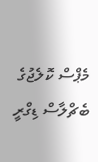މެޕްސް ކޮލެޖުގެ ބެޗްލާސް ޑިގްރީ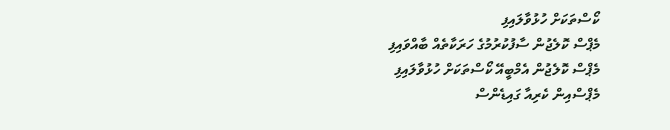ކޯސްތަކަށް ހުޅުވާލައިފި
މެޕްސް ކޮލެޖުން ސާފުކުރުމުގެ ހަރަކާތެއް ބާއްވައިފި
މެޕްސް ކޮލެޖުން އެމްބީއޭ ކޯސްތަކަށް ހުޅުވާލައިފި
މެޕްސްއިން ކެރިއާ ގައިޑެންސް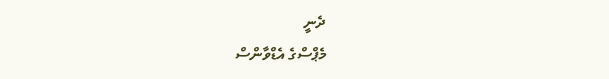ދެނީ
މެޕްސްގެ އެޑްވާންސް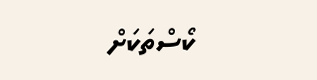ކޯސްތަކަށް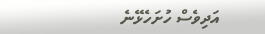އަދިވެސް ހުށަހެޅޭނެ